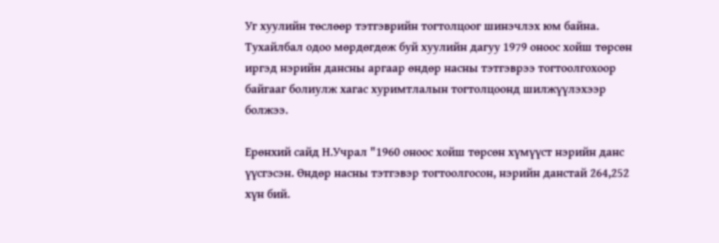Уг хуулийн төслөөр тэтгэврийн тогтолцоог шинэчлэх юм байна. Тухайлбал одоо мөрдөгдөж буй хуулийн дагуу 1979 оноос хойш төрсөн иргэд нэрийн дансны аргаар өндөр насны тэтгэврээ тогтоолгохоор байгааг болиулж хагас хуримтлалын тогтолцоонд шилжүүлэхээр болжээ.

Ерөнхий сайд Н.Учрал "1960 оноос хойш төрсөн хүмүүст нэрийн данс үүсгэсэн. Өндөр насны тэтгэвэр тогтоолгосон, нэрийн данстай 264,252 хүн бий.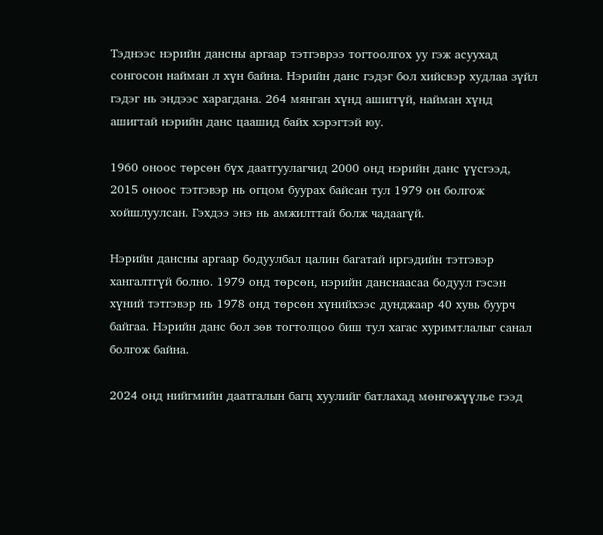Тэднээс нэрийн дансны аргаар тэтгэврээ тогтоолгох уу гэж асуухад сонгосон найман л хүн байна. Нэрийн данс гэдэг бол хийсвэр худлаа зүйл гэдэг нь эндээс харагдана. 264 мянган хүнд ашиггүй, найман хүнд ашигтай нэрийн данс цаашид байх хэрэгтэй юу.

1960 оноос төрсөн бүх даатгуулагчид 2000 онд нэрийн данс үүсгээд, 2015 оноос тэтгэвэр нь огцом буурах байсан тул 1979 он болгож хойшлуулсан. Гэхдээ энэ нь амжилттай болж чадаагүй.

Нэрийн дансны аргаар бодуулбал цалин багатай иргэдийн тэтгэвэр хангалтгүй болно. 1979 онд төрсөн, нэрийн данснаасаа бодуул гэсэн хүний тэтгэвэр нь 1978 онд төрсөн хүнийхээс дунджаар 40 хувь буурч байгаа. Нэрийн данс бол зөв тогтолцоо биш тул хагас хуримтлалыг санал болгож байна.

2024 онд нийгмийн даатгалын багц хуулийг батлахад мөнгөжүүлье гээд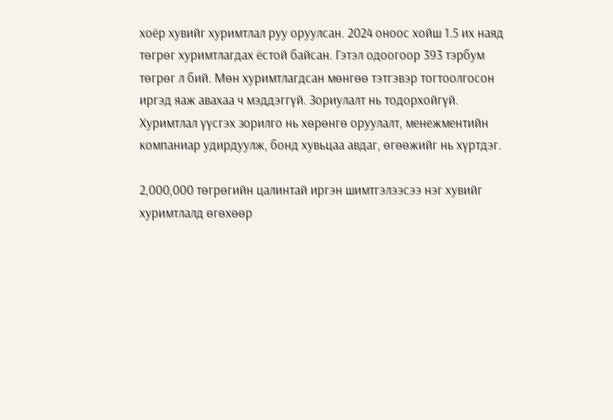хоёр хувийг хуримтлал руу оруулсан. 2024 оноос хойш 1.5 их наяд төгрөг хуримтлагдах ёстой байсан. Гэтэл одоогоор 393 тэрбум төгрөг л бий. Мөн хуримтлагдсан мөнгөө тэтгэвэр тогтоолгосон иргэд яаж авахаа ч мэддэггүй. Зориулалт нь тодорхойгүй. Хуримтлал үүсгэх зорилго нь хөрөнгө оруулалт, менежментийн компаниар удирдуулж, бонд хувьцаа авдаг, өгөөжийг нь хүртдэг.

2,000,000 төгрөгийн цалинтай иргэн шимтгэлээсээ нэг хувийг хуримтлалд өгөхөөр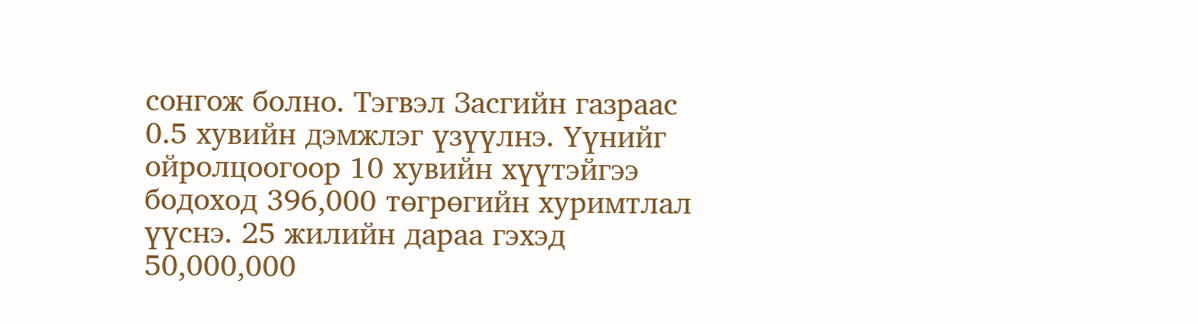сонгож болно. Тэгвэл Засгийн газраас 0.5 хувийн дэмжлэг үзүүлнэ. Үүнийг ойролцоогоор 10 хувийн хүүтэйгээ бодоход 396,000 төгрөгийн хуримтлал үүснэ. 25 жилийн дараа гэхэд 50,000,000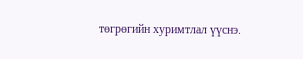төгрөгийн хуримтлал үүснэ.